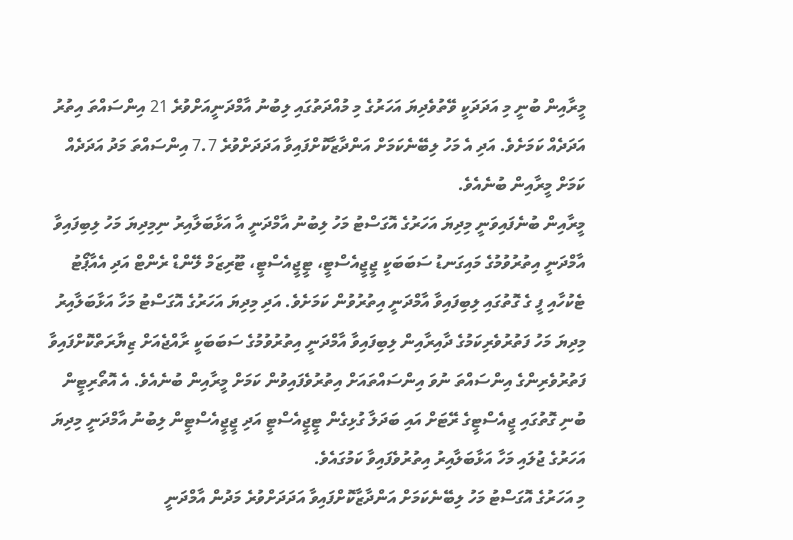މީރާއިން ބުނީ މި އަދަދަކީ ވޭތުވެދިޔަ އަހަރުގެ މި މުއްދަތުގައި ލިބުނު އާމްދަނީއަށްވުރެ 21 އިންސައްތަ އިތުރު އަދަދެއް ކަމަށެވެ. އަދި އެ މަހު ލިބޭނެކަމަށް އަންދާޒާކޮށްފައިވާ އަދަދަށްވުރެ 7.7 އިންސައްތަ މަދު އަދަދެއް ކަމަށް މީރާއިން ބުނެއެވެ.
މީރާއިން ބުނެފައިވަނީ މިދިޔަ އަހަރުގެ އޮގަސްޓު މަހު ލިބުނު އާމްދަނީ އާ އަޅާބަލާއިރު ނިމިދިޔަ މަހު ލިބިފައިވާ އާމްދަނީ އިތުރުވުމުގެ މައިގަނޑު ސަބަބަކީ ޖީޖީއެސްޓީ، ޓީޖީއެސްޓީ، ޓޫރިޒަމް ލޭންޑް ރެންޓް އަދި އެއާޕޯޓު ޓެކުހާއި ފީ ގެ ގޮތުގައި ލިބިފައިވާ އާމްދަނީ އިތުރުވުން ކަމަށެވެ. އަދި މިދިޔަ އަހަރުގެ އޮގަސްޓު މަހާ އަޅާބަލާއިރު މިދިޔަ މަހު ފަތުރުވެރިކަމުގެ ދާއިރާއިން ލިބިފައިވާ އާމްދަނީ އިތުރުވުމުގެ ސަބަބަކީ ރާއްޖެއަށް ޒިޔާރަތްކޮށްފައިވާ ފަތުރުވެރިންގެ އިންސައްތަ ނުވަ އިންސައްތައަށް އިތުރުވެފައިވުން ކަމަށް މީރާއިން ބުނެއެވެ. އެ އޮތޯރިޓީން ބުނި ގޮތުގައި ޖީއެސްޓީގެ ރޭޓަށް އައި ބަދަލާ ގުޅިގެން ޓީޖީއެސްޓީ އަދި ޖީޖީއެސްޓީން ލިބުނު އާމްދަނީ މިދިޔަ އަހަރުގެ ޖުލައި މަހާ އަޅާބަލާއިރު އިތުރުވެފައިވާ ކަމުގައެވެ.
މި އަހަރުގެ އޮގަސްޓު މަހު ލިބޭނެކަމަށް އަންދާޒާކޮށްފައިވާ އަދަދަށްވުރެ މަދުން އާމްދަނީ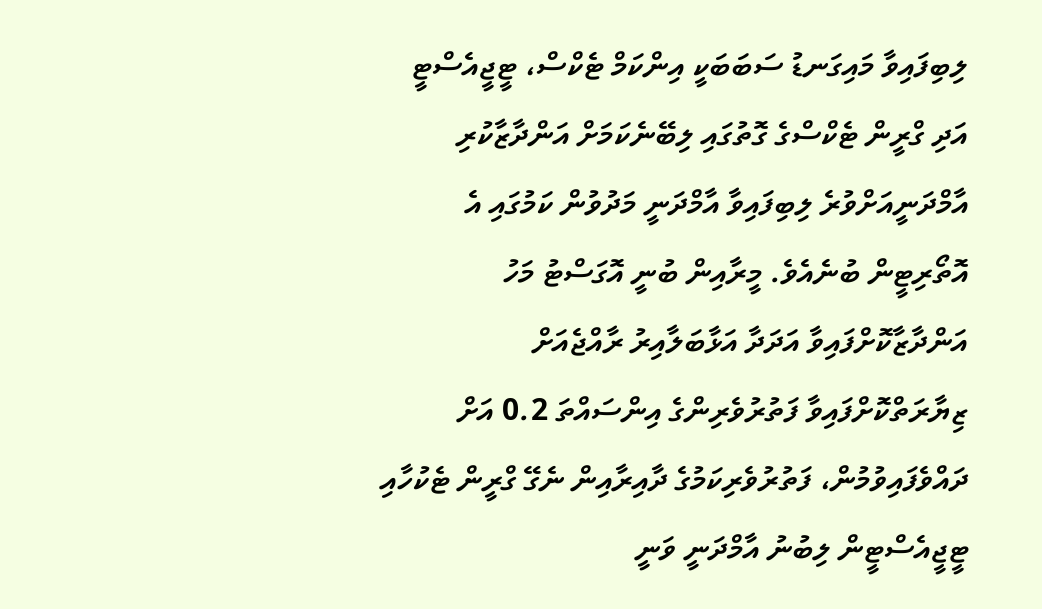ލިބިފައިވާ މައިގަނޑު ސަބަބަކީ އިންކަމް ޓެކްސް، ޓީޖީއެސްޓީ އަދި ގްރީން ޓެކްސްގެ ގޮތުގައި ލިބޭނެކަމަށް އަންދާޒާކުރި އާމްދަނީއަށްވުރެ ލިބިފައިވާ އާމްދަނީ މަދުވުން ކަމުގައި އެ އޮތޯރިޓީން ބުނެއެވެ. މީރާއިން ބުނީ އޮގަސްޓު މަހު އަންދާޒާކޮށްފައިވާ އަދަދާ އަޅާބަލާއިރު ރާއްޖެއަށް ޒިޔާރަތްކޮށްފައިވާ ފަތުރުވެރިންގެ އިންސައްތަ 0.2 އަށް ދައްވެފައިވުމުން، ފަތުރުވެރިކަމުގެ ދާއިރާއިން ނެގޭ ގްރީން ޓެކުހާއި ޓީޖީއެސްޓީން ލިބުނު އާމްދަނީ ވަނީ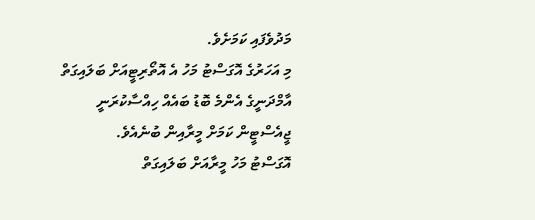މަދުވެފައި ކަމަށެވެ.
މި އަހަރުގެ އޮގަސްޓު މަހު އެ އޮތޯރިޓީއަށް ބަލައިގަތް އާމްދަނީގެ އެންމެ ބޮޑު ބައެއް ހިއްސާކުރަނީ ޖީއެސްޓީން ކަމަށް މީރާއިން ބުނެއެވެ.
އޮގަސްޓު މަހު މީރާއަށް ބަލައިގަތް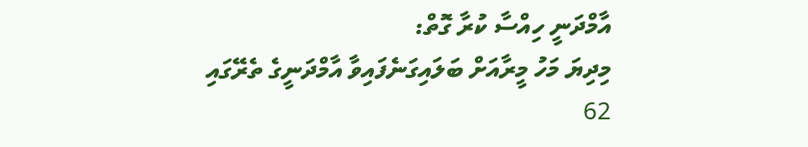އާމްދަނީ ހިއްސާ ކުރާ ގޮތް:
މިދިޔަ މަހު މީރާއަށް ބަލައިގަނެފައިވާ އާމްދަނީގެ ތެރޭގައި 62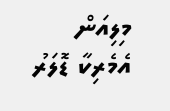މިލިއަން އެމެރިކާ ޑޮލަރު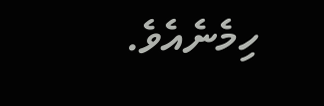ހިމެނެއެވެ.